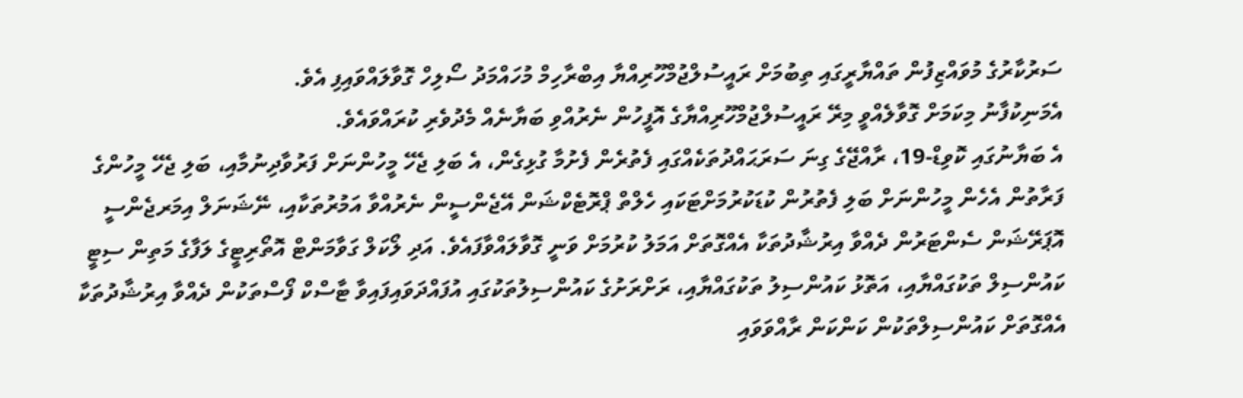ސަރުކާރުގެ މުވައްޒިފުން ތައްޔާރީގައި ތިބުމަށް ރައީސުލްޖުމްހޫރިއްޔާ އިބްރާހިމް މުހައްމަދު ސޯލިހް ގޮވާލައްވައިފި އެވެ.
އެމަނިކުފާނު މިކަމަށް ގޮވާލެއްވީ މިރޭ ރައީސުލްޖުމްހޫރިއްޔާގެ އޮފީހުން ނެރުއްވި ބަޔާނެއް މެދުވެރި ކުރައްވައެވެ.
އެ ބަޔާނުގައި ކޮވިޑް-19، ރާއްޖޭގެ ގިނަ ސަރަޙައްދުތަކެއްގައި ފެތުރެން ފެށުމާ ގުޅިގެން، އެ ބަލި ޖެހޭ މީހުންނަށް ފަރުވާދިނުމާއި، ބަލި ޖެހޭ މީހުންގެ ފަރާތުން އެހެން މީހުންނަށް ބަލި ފެތުރުން ކުޑަކުރުމަށްޓަކައި ހެލްތް ޕްރޮޓެކްޝަން އޭޖެންސީން ނެރުއްވާ އަމުރުތަކާއި، ނޭޝަނަލް އިމަރޖެންސީ އޮޕަރޭޝަން ސެންޓަރުން ދެއްވާ އިރުޝާދުތަކާ އެއްގޮތަށް އަމަލު ކުރުމަށް ވަނީ ގޮވާލައްވާފައެވެ. އަދި ލޯކަލް ގަވާމަންޓް އޮތޯރިޓީގެ ލަފާގެ މަތިން ސިޓީ ކައުންސިލް ތަކުގައްޔާއި، އަތޮޅު ކައުންސިލު ތަކުގައްޔާއި، ރަށްރަށުގެ ކައުންސިލުތަކުގައި އުފައްދަވައިފައިވާ ޓާސްކް ފޯސްތަކުން ދެއްވާ އިރުޝާދުތަކާ އެއްގޮތަށް ކައުންސިލްތަކުން ކަންކަން ރާއްވަވައި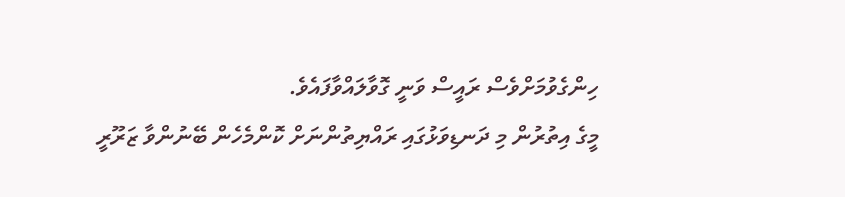ހިންގެވުމަށްވެސް ރައީސް ވަނީ ގޮވާލައްވާފައެވެ.
މީގެ އިތުރުން މި ދަނޑިވަޅުގައި ރައްޔިތުންނަށް ކޮންމެހެން ބޭނުންވާ ޒަރޫރީ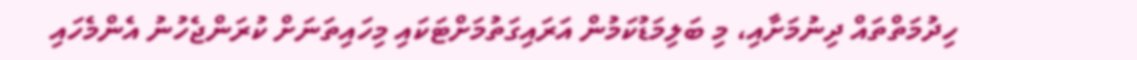ހިދުމަތްތައް ދިނުމަށާއި، މި ބަލިމަޑުކަމުން އަރައިގަތުމަށްޓަކައި މިހައިތަނަށް ކުރަންޖެހުނު އެންމެހައި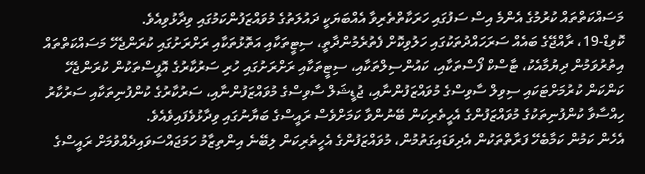މަސައްކަތްތައް ކުރުމުގެ އެންމެ އިސް ސަފުގައި ހަރަކާތްތެރިވާ އެއްބަޔަކީ ދައުލަތުގެ މުވައްޒަފުންކަމުގައި ވިދާޅުވިއެވެ.
ކޮވިޑް-19، ރާއްޖޭގެ ބައެއް ސަރަހައްދުތަކުގައި ހަލުވިކޮށް ފެތުރެމުންދާތީ، ސިޓީތަކާއި އަތޮޅުތަކާއި ރަށްރަށުގައި ކުރަންޖެހޭ މަސައްކަތްތައް އިތުރުވަމުން ދިޔުމާއެކު، ޓާސްކް ފޯސްތަކާއި، ކައުންސިލްތަކާއި، ސިޓީތަކާއި ރަށްރަށުގައި ހުރި ސަރުކާރުގެ އޮފީސްތަކުން ކުރަންޖެހޭ ކަންކަން ކުރުމަށްޓަކައި ސިވިލް ސާވިސްގެ މުވައްޒަފުންނާއި، ޖުޑީޝަލް ސާވިސްގެ މުވައްޒަފުންނާއި، ސަރުކާރުގެ ކުންފުނިތަކާއި ސަރުކާރު ހިއްސާވާ ކުންފުނިތަކުގެ މުވައްޒަފުންގެ އެހީތެރިކަން ބޭނުންވާ ކަމަށްވެސް ރައީސްގެ ބަޔާނުގައި ވިދާޅުވެފައިވެއެވެ.
އެހެން ކަމުން ކަމާބެހޭ ފަރާތްތަކުން އެދިވަޑައިގަތުމުން، މުވައްޒަފުންގެ އެހީތެރިކަން ލިބޭނެ އިންތިޒާމު ހަމަޖައްސަވައިދެއްވުމަށް ރައީސްގެ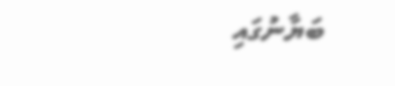ބަޔާނުގައި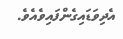އެދިވަޑައިގެންފައިވެއެވެ.